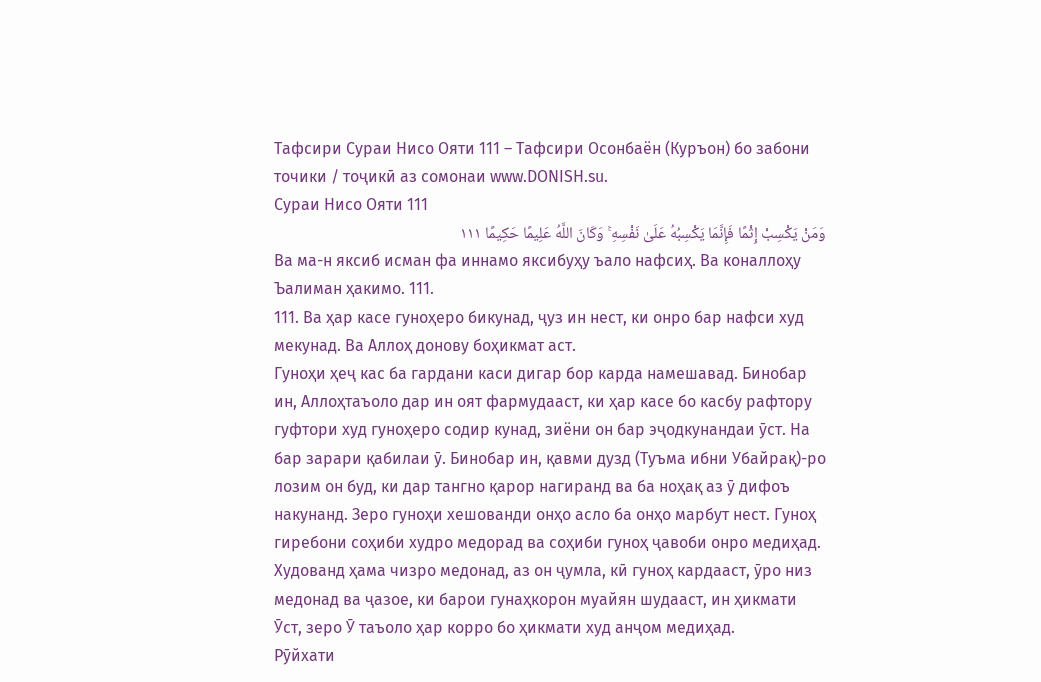Тафсири Сураи Нисо Ояти 111 – Тафсири Осонбаён (Куръон) бо забони точики / тоҷикӣ аз сомонаи www.DONISH.su.
Сураи Нисо Ояти 111
وَمَنْ يَكْسِبْ إِثْمًا فَإِنَّمَا يَكْسِبُهُ عَلَىٰ نَفْسِهِ ۚ وَكَانَ اللَّهُ عَلِيمًا حَكِيمًا ١١١
Ва ма-н яксиб исман фа иннамо яксибуҳу ъало нафсиҳ. Ва коналлоҳу Ъалиман ҳакимо. 111.
111. Ва ҳар касе гуноҳеро бикунад, ҷуз ин нест, ки онро бар нафси худ мекунад. Ва Аллоҳ донову боҳикмат аст.
Гуноҳи ҳеҷ кас ба гардани каси дигар бор карда намешавад. Бинобар ин, Аллоҳтаъоло дар ин оят фармудааст, ки ҳар касе бо касбу рафтору гуфтори худ гуноҳеро содир кунад, зиёни он бар эҷодкунандаи ӯст. На бар зарари қабилаи ӯ. Бинобар ин, қавми дузд (Туъма ибни Убайрақ)-ро лозим он буд, ки дар тангно қарор нагиранд ва ба ноҳақ аз ӯ дифоъ накунанд. Зеро гуноҳи хешованди онҳо асло ба онҳо марбут нест. Гуноҳ гиребони соҳиби худро медорад ва соҳиби гуноҳ ҷавоби онро медиҳад. Худованд ҳама чизро медонад, аз он ҷумла, кӣ гуноҳ кардааст, ӯро низ медонад ва ҷазое, ки барои гунаҳкорон муайян шудааст, ин ҳикмати Ӯст, зеро Ӯ таъоло ҳар корро бо ҳикмати худ анҷом медиҳад.
Рӯйхати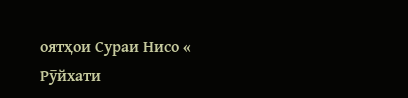оятҳои Сураи Нисо «
Рӯйхати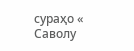сураҳо «
Саволу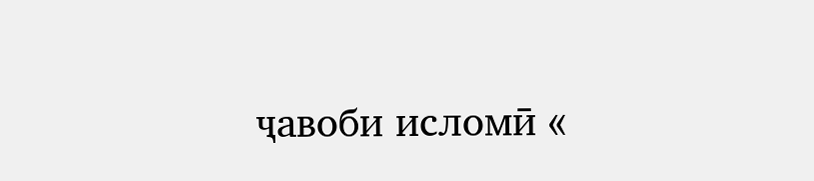ҷавоби исломӣ «